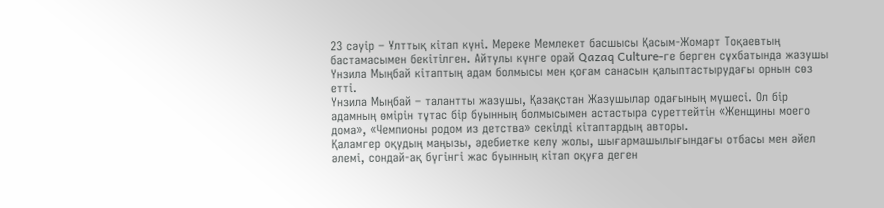23 сәуір – Ұлттық кітап күні. Мереке Мемлекет басшысы Қасым-Жомарт Тоқаевтың бастамасымен бекітілген. Айтулы күнге орай Qazaq Culture-ге берген сұхбатында жазушы Үнзила Мыңбай кітаптың адам болмысы мен қоғам санасын қалыптастырудағы орнын сөз етті.
Үнзила Мыңбай – талантты жазушы, Қазақстан Жазушылар одағының мүшесі. Ол бір адамның өмірін тұтас бір буынның болмысымен астастыра суреттейтін «Женщины моего дома», «Чемпионы родом из детства» секілді кітаптардың авторы.
Қаламгер оқудың маңызы, әдебиетке келу жолы, шығармашылығындағы отбасы мен әйел әлемі, сондай-ақ бүгінгі жас буынның кітап оқуға деген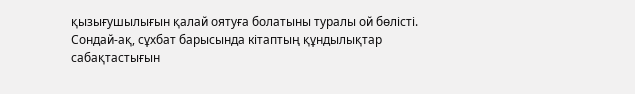қызығушылығын қалай оятуға болатыны туралы ой бөлісті. Сондай-ақ, сұхбат барысында кітаптың құндылықтар сабақтастығын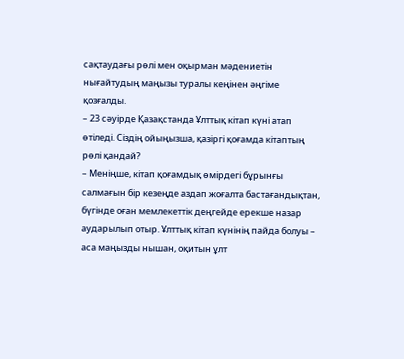сақтаудағы рөлі мен оқырман мәдениетін нығайтудың маңызы туралы кеңінен әңгіме қозғалды.
– 23 сәуірде Қазақстанда Ұлттық кітап күні атап өтіледі. Сіздің ойыңызша, қазіргі қоғамда кітаптың рөлі қандай?
– Меніңше, кітап қоғамдық өмірдегі бұрынғы салмағын бір кезеңде аздап жоғалта бастағандықтан, бүгінде оған мемлекеттік деңгейде ерекше назар аударылып отыр. Ұлттық кітап күнінің пайда болуы – аса маңызды нышан, оқитын ұлт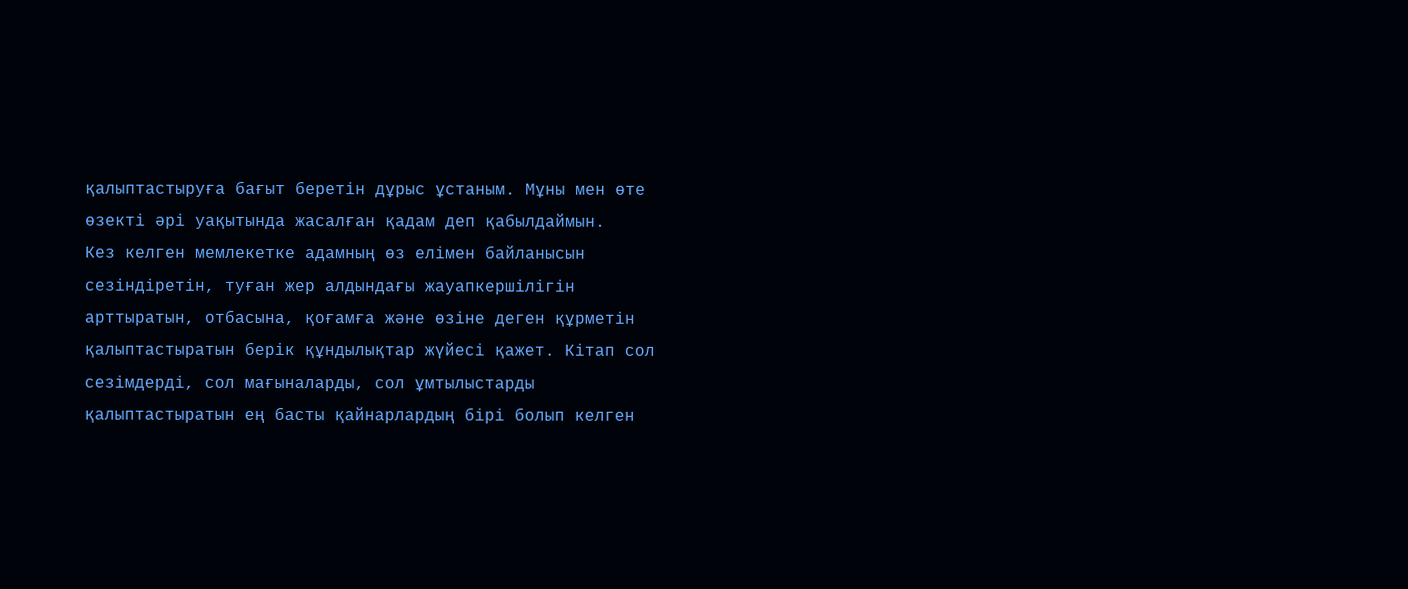қалыптастыруға бағыт беретін дұрыс ұстаным. Мұны мен өте өзекті әрі уақытында жасалған қадам деп қабылдаймын.
Кез келген мемлекетке адамның өз елімен байланысын сезіндіретін, туған жер алдындағы жауапкершілігін арттыратын, отбасына, қоғамға және өзіне деген құрметін қалыптастыратын берік құндылықтар жүйесі қажет. Кітап сол сезімдерді, сол мағыналарды, сол ұмтылыстарды қалыптастыратын ең басты қайнарлардың бірі болып келген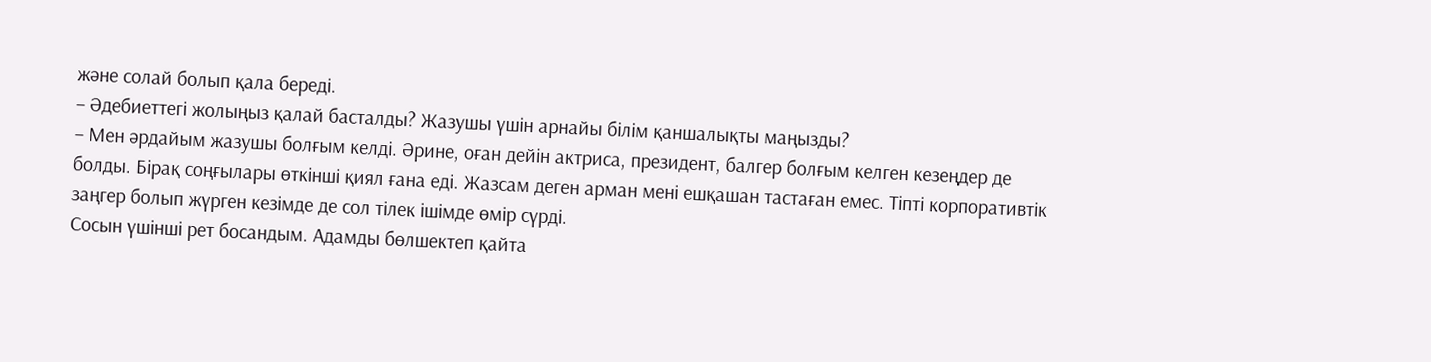және солай болып қала береді.
– Әдебиеттегі жолыңыз қалай басталды? Жазушы үшін арнайы білім қаншалықты маңызды?
– Мен әрдайым жазушы болғым келді. Әрине, оған дейін актриса, президент, балгер болғым келген кезеңдер де болды. Бірақ соңғылары өткінші қиял ғана еді. Жазсам деген арман мені ешқашан тастаған емес. Тіпті корпоративтік заңгер болып жүрген кезімде де сол тілек ішімде өмір сүрді.
Сосын үшінші рет босандым. Адамды бөлшектеп қайта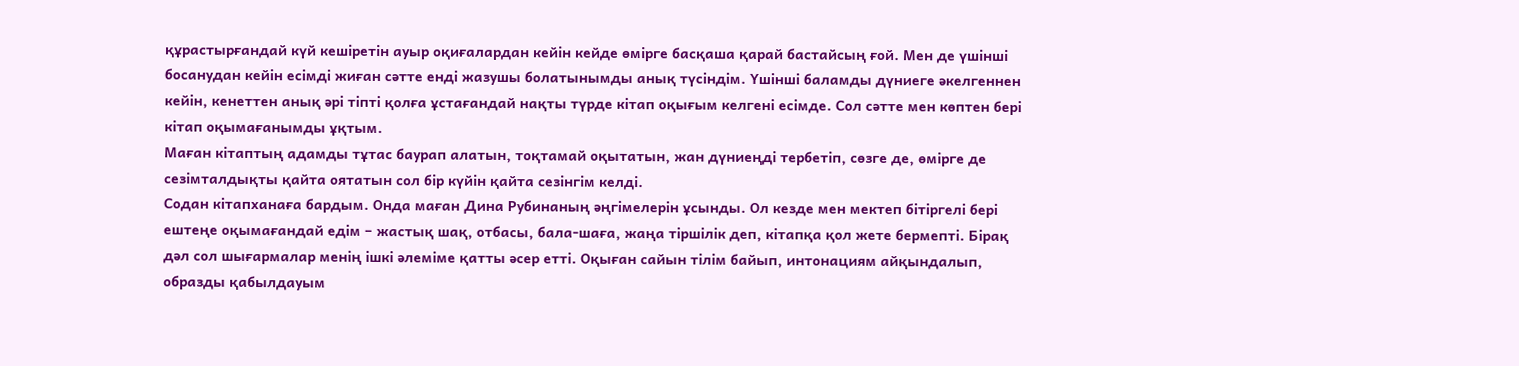құрастырғандай күй кешіретін ауыр оқиғалардан кейін кейде өмірге басқаша қарай бастайсың ғой. Мен де үшінші босанудан кейін есімді жиған сәтте енді жазушы болатынымды анық түсіндім. Үшінші баламды дүниеге әкелгеннен кейін, кенеттен анық әрі тіпті қолға ұстағандай нақты түрде кітап оқығым келгені есімде. Сол сәтте мен көптен бері кітап оқымағанымды ұқтым.
Маған кітаптың адамды тұтас баурап алатын, тоқтамай оқытатын, жан дүниеңді тербетіп, сөзге де, өмірге де сезімталдықты қайта оятатын сол бір күйін қайта сезінгім келді.
Содан кітапханаға бардым. Онда маған Дина Рубинаның әңгімелерін ұсынды. Ол кезде мен мектеп бітіргелі бері ештеңе оқымағандай едім – жастық шақ, отбасы, бала-шаға, жаңа тіршілік деп, кітапқа қол жете бермепті. Бірақ дәл сол шығармалар менің ішкі әлеміме қатты әсер етті. Оқыған сайын тілім байып, интонациям айқындалып, образды қабылдауым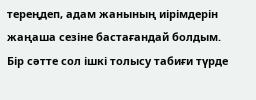тереңдеп, адам жанының иірімдерін жаңаша сезіне бастағандай болдым.
Бір сәтте сол ішкі толысу табиғи түрде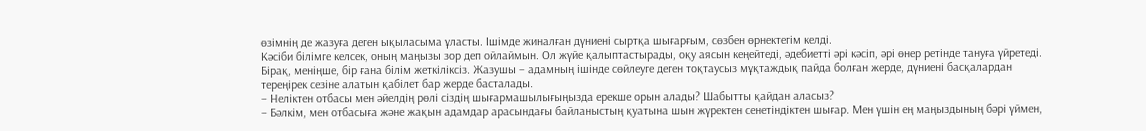өзімнің де жазуға деген ықыласыма ұласты. Ішімде жиналған дүниені сыртқа шығарғым, сөзбен өрнектегім келді.
Кәсіби білімге келсек, оның маңызы зор деп ойлаймын. Ол жүйе қалыптастырады, оқу аясын кеңейтеді, әдебиетті әрі кәсіп, әрі өнер ретінде тануға үйретеді. Бірақ, меніңше, бір ғана білім жеткіліксіз. Жазушы – адамның ішінде сөйлеуге деген тоқтаусыз мұқтаждық пайда болған жерде, дүниені басқалардан тереңірек сезіне алатын қабілет бар жерде басталады.
– Неліктен отбасы мен әйелдің рөлі сіздің шығармашылығыңызда ерекше орын алады? Шабытты қайдан аласыз?
– Бәлкім, мен отбасыға және жақын адамдар арасындағы байланыстың қуатына шын жүректен сенетіндіктен шығар. Мен үшін ең маңыздының бәрі үймен,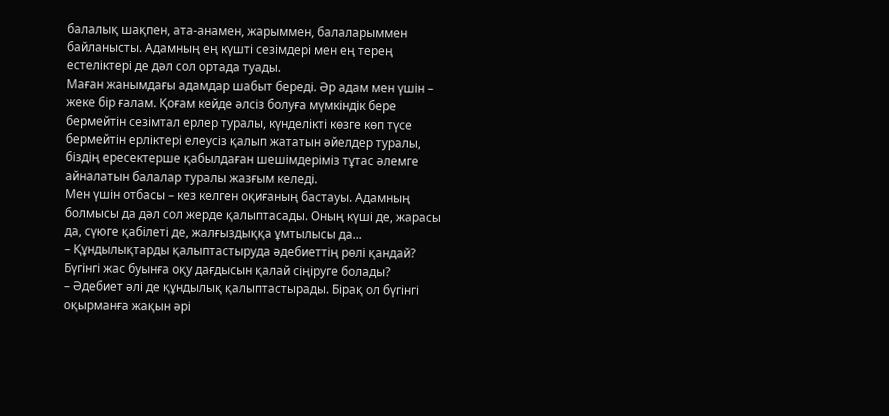балалық шақпен, ата-анамен, жарыммен, балаларыммен байланысты. Адамның ең күшті сезімдері мен ең терең естеліктері де дәл сол ортада туады.
Маған жанымдағы адамдар шабыт береді. Әр адам мен үшін – жеке бір ғалам. Қоғам кейде әлсіз болуға мүмкіндік бере бермейтін сезімтал ерлер туралы, күнделікті көзге көп түсе бермейтін ерліктері елеусіз қалып жататын әйелдер туралы, біздің ересектерше қабылдаған шешімдеріміз тұтас әлемге айналатын балалар туралы жазғым келеді.
Мен үшін отбасы – кез келген оқиғаның бастауы. Адамның болмысы да дәл сол жерде қалыптасады. Оның күші де, жарасы да, сүюге қабілеті де, жалғыздыққа ұмтылысы да...
– Құндылықтарды қалыптастыруда әдебиеттің рөлі қандай? Бүгінгі жас буынға оқу дағдысын қалай сіңіруге болады?
– Әдебиет әлі де құндылық қалыптастырады. Бірақ ол бүгінгі оқырманға жақын әрі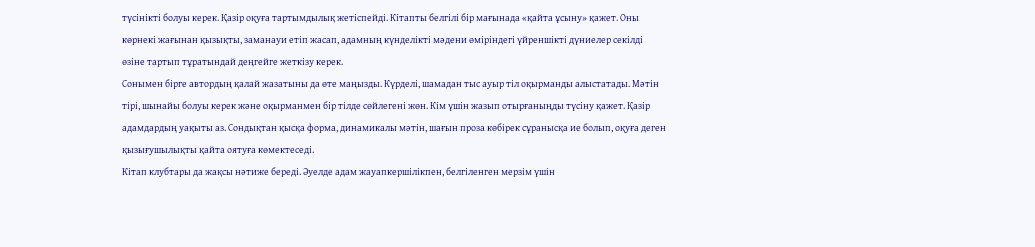түсінікті болуы керек. Қазір оқуға тартымдылық жетіспейді. Кітапты белгілі бір мағынада «қайта ұсыну» қажет. Оны көрнекі жағынан қызықты, заманауи етіп жасап, адамның күнделікті мәдени өміріндегі үйреншікті дүниелер секілді өзіне тартып тұратындай деңгейге жеткізу керек.
Сонымен бірге автордың қалай жазатыны да өте маңызды. Күрделі, шамадан тыс ауыр тіл оқырманды алыстатады. Мәтін тірі, шынайы болуы керек және оқырманмен бір тілде сөйлегені жөн. Кім үшін жазып отырғаныңды түсіну қажет. Қазір адамдардың уақыты аз. Сондықтан қысқа форма, динамикалы мәтін, шағын проза көбірек сұранысқа ие болып, оқуға деген қызығушылықты қайта оятуға көмектеседі.
Кітап клубтары да жақсы нәтиже береді. Әуелде адам жауапкершілікпен, белгіленген мерзім үшін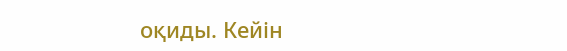оқиды. Кейін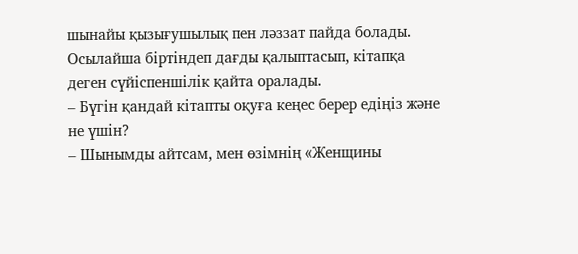шынайы қызығушылық пен ләззат пайда болады. Осылайша біртіндеп дағды қалыптасып, кітапқа деген сүйіспеншілік қайта оралады.
– Бүгін қандай кітапты оқуға кеңес берер едіңіз және не үшін?
– Шынымды айтсам, мен өзімнің «Женщины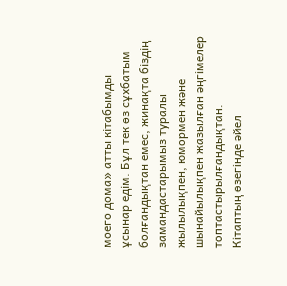моего дома» атты кітабымды ұсынар едім. Бұл тек өз сұхбатым болғандықтан емес, жинақта біздің замандастарымыз туралы жылылықпен, юмормен және шынайылықпен жазылған әңгімелер топтастырылғандықтан.
Кітаптың өзегінде әйел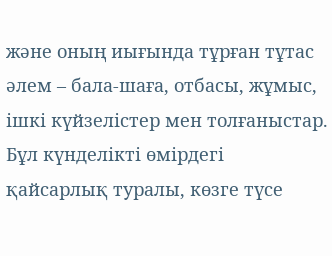және оның иығында тұрған тұтас әлем – бала-шаға, отбасы, жұмыс, ішкі күйзелістер мен толғаныстар. Бұл күнделікті өмірдегі қайсарлық туралы, көзге түсе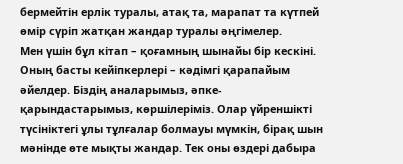бермейтін ерлік туралы, атақ та, марапат та күтпей өмір сүріп жатқан жандар туралы әңгімелер.
Мен үшін бұл кітап – қоғамның шынайы бір кескіні. Оның басты кейіпкерлері – кәдімгі қарапайым әйелдер. Біздің аналарымыз, әпке-қарындастарымыз, көршілеріміз. Олар үйреншікті түсініктегі ұлы тұлғалар болмауы мүмкін, бірақ шын мәнінде өте мықты жандар. Тек оны өздері дабыра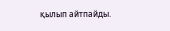қылып айтпайды.